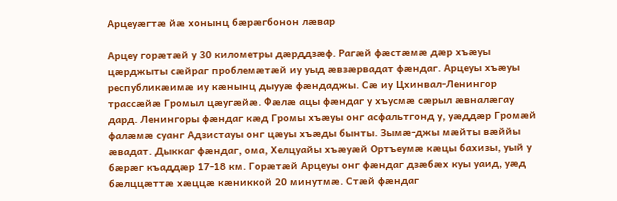Арцеуæгтæ йæ хонынц бæрæгбонон лæвар

Арцеу горæтæй у 30 километры дæрддзæф. Рагæй фæстæмæ дæр хъæуы цæрджыты сæйраг проблемæтæй иу уыд æвзæрвадат фæндаг. Арцеуы хъæуы республикæимæ иу кæнынц дыууæ фæндаджы. Сæ иу Цхинвал-Ленингор трассæйæ Громыл цæугæйæ. Фæлæ ацы фæндаг у хъусмæ сæрыл æвналæгау дард. Ленингоры фæндаг кæд Громы хъæуы онг асфальтгонд у, уæддæр Громæй фалæмæ суанг Адзистауы онг цæуы хъæды бынты. Зымæ-джы мæйты вæййы æвадат. Дыккаг фæндаг, ома, Хелцуайы хъæуæй Ортъеумæ кæцы бахизы, уый у бæрæг къаддæр 17-18 км. Горæтæй Арцеуы онг фæндаг дзæбæх куы уаид, уæд бæлццæттæ хæццæ кæниккой 20 минутмæ. Стæй фæндаг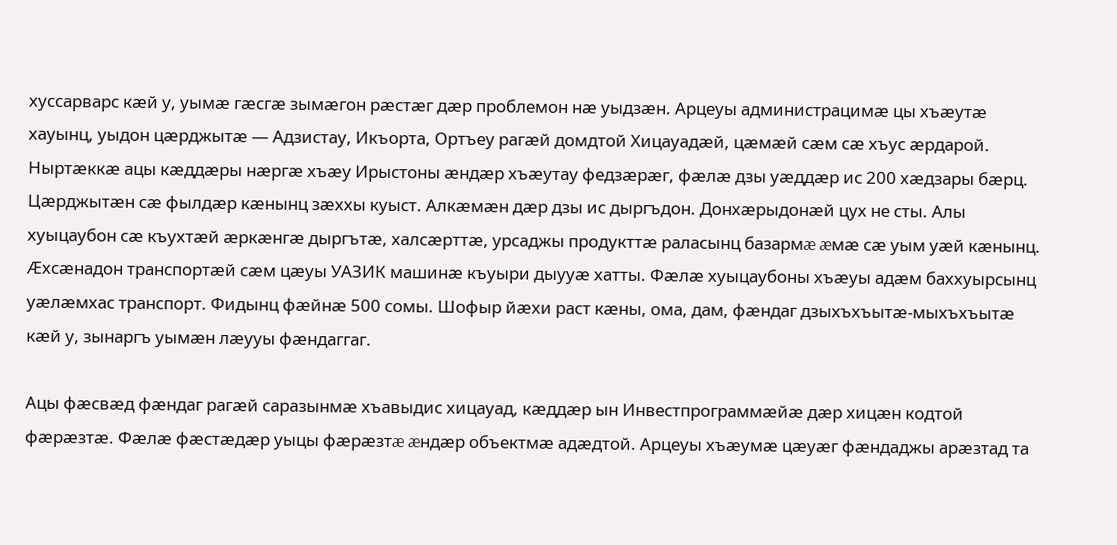хуссарварс кæй у, уымæ гæсгæ зымæгон рæстæг дæр проблемон нæ уыдзæн. Арцеуы администрацимæ цы хъæутæ хауынц, уыдон цæрджытæ — Адзистау, Икъорта, Ортъеу рагæй домдтой Хицауадæй, цæмæй сæм сæ хъус æрдарой. Ныртæккæ ацы кæддæры нæргæ хъæу Ирыстоны æндæр хъæутау федзæрæг, фæлæ дзы уæддæр ис 200 хæдзары бæрц. Цæрджытæн сæ фылдæр кæнынц зæххы куыст. Алкæмæн дæр дзы ис дыргъдон. Донхæрыдонæй цух не сты. Алы хуыцаубон сæ къухтæй æркæнгæ дыргътæ, халсæрттæ, урсаджы продукттæ раласынц базармæ æмæ сæ уым уæй кæнынц. Æхсæнадон транспортæй сæм цæуы УАЗИК машинæ къуыри дыууæ хатты. Фæлæ хуыцаубоны хъæуы адæм баххуырсынц уæлæмхас транспорт. Фидынц фæйнæ 500 сомы. Шофыр йæхи раст кæны, ома, дам, фæндаг дзыхъхъытæ-мыхъхъытæ кæй у, зынаргъ уымæн лæууы фæндаггаг.

Ацы фæсвæд фæндаг рагæй саразынмæ хъавыдис хицауад, кæддæр ын Инвестпрограммæйæ дæр хицæн кодтой фæрæзтæ. Фæлæ фæстæдæр уыцы фæрæзтæ æндæр объектмæ адæдтой. Арцеуы хъæумæ цæуæг фæндаджы арæзтад та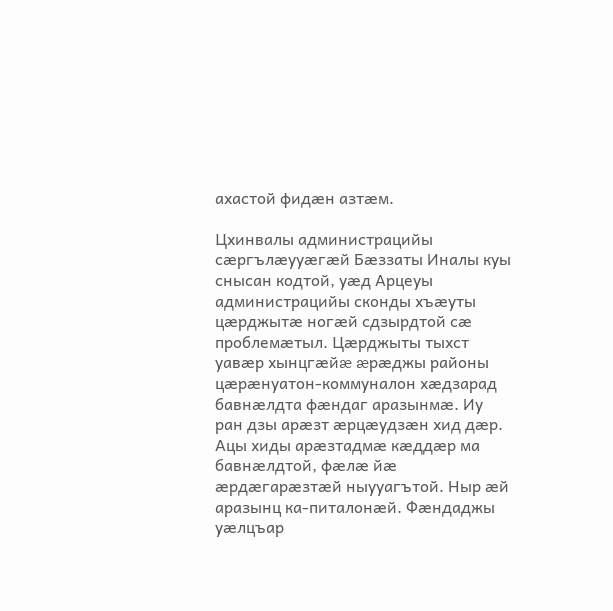ахастой фидæн азтæм.

Цхинвалы администрацийы сæргълæууæгæй Бæззаты Иналы куы снысан кодтой, уæд Арцеуы администрацийы сконды хъæуты цæрджытæ ногæй сдзырдтой сæ проблемæтыл. Цæрджыты тыхст уавæр хынцгæйæ æрæджы районы цæрæнуатон-коммуналон хæдзарад бавнæлдта фæндаг аразынмæ. Иу ран дзы арæзт æрцæудзæн хид дæр. Ацы хиды арæзтадмæ кæддæр ма бавнæлдтой, фæлæ йæ æрдæгарæзтæй ныууагътой. Ныр æй аразынц ка-питалонæй. Фæндаджы уæлцъар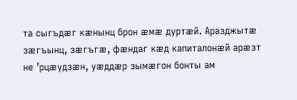та сыгъдæг кæнынц брон æмæ дуртæй. Аразджытæ зæгъынц, зæгъгæ, фæндаг кæд капиталонæй арæзт не ’рцæудзæн, уæддæр зымæгон бонты ам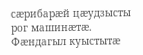сæрибарæй цæудзысты рог машинæтæ. Фæндагыл куыстытæ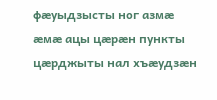фæуыдзысты ног азмæ æмæ ацы цæрæн пункты цæрджыты нал хъæудзæн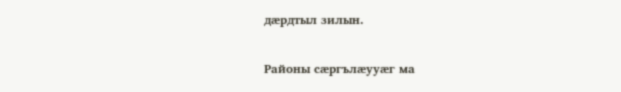дæрдтыл зилын.

Районы сæргълæууæг ма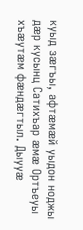куыд зæгъы, афтæмæй уыдон ноджы дæр кусынц Сатихъар æмæ Ортъеуы хъæутæм фæндæгтыл. Дыууæ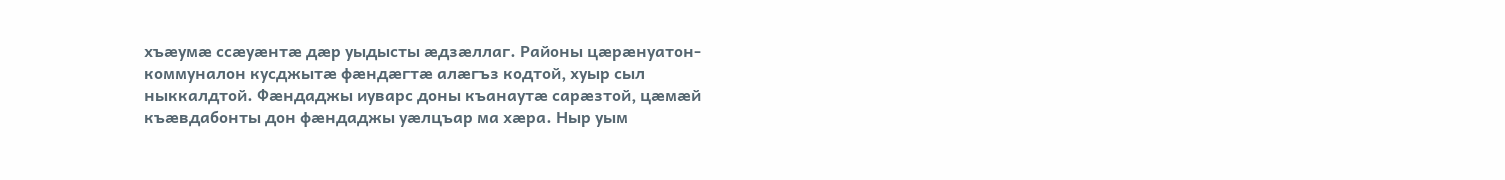хъæумæ ссæуæнтæ дæр уыдысты æдзæллаг. Районы цæрæнуатон-коммуналон кусджытæ фæндæгтæ алæгъз кодтой, хуыр сыл ныккалдтой. Фæндаджы иуварс доны къанаутæ сарæзтой, цæмæй къæвдабонты дон фæндаджы уæлцъар ма хæра. Ныр уым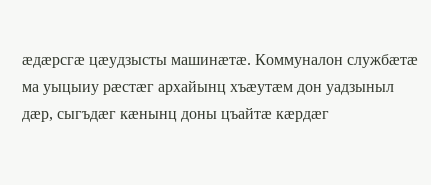æдæрсгæ цæудзысты машинæтæ. Коммуналон службæтæ ма уыцыиу рæстæг архайынц хъæутæм дон уадзыныл дæр, сыгъдæг кæнынц доны цъайтæ кæрдæг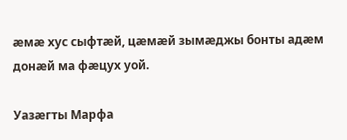æмæ хус сыфтæй, цæмæй зымæджы бонты адæм донæй ма фæцух уой.

Уазæгты Марфа